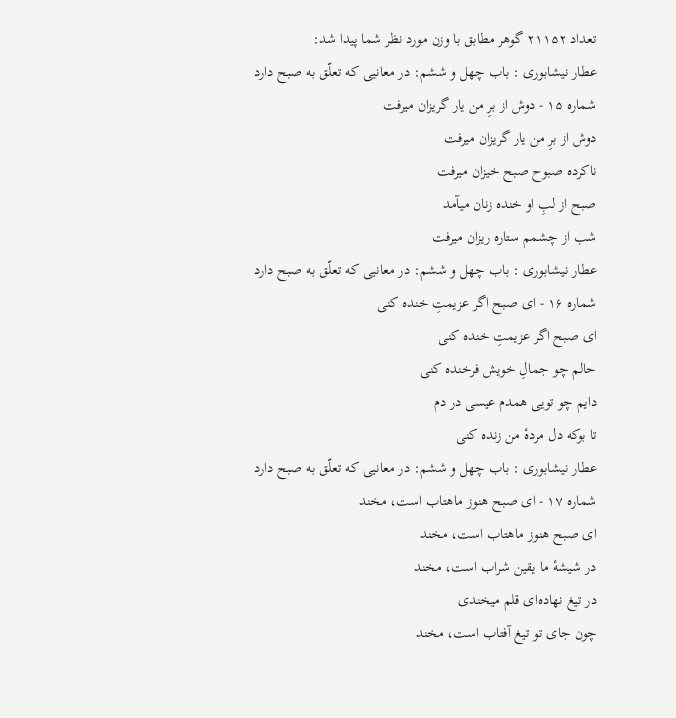تعداد ۲۱۱۵۲ گوهر مطابق با وزن مورد نظر شما پیدا شد:
عطار نیشابوری : باب چهل و ششم: در معانیی كه تعلّق به صبح دارد
شماره ۱۵ - دوش از برِ من یار گریزان میرفت
دوش از برِ من یار گریزان میرفت
ناکرده صبوح صبح خیزان میرفت
صبح از لبِ او خنده زنان میآمد
شب از چشمم ستاره ریزان میرفت
عطار نیشابوری : باب چهل و ششم: در معانیی كه تعلّق به صبح دارد
شماره ۱۶ - ای صبح اگر عزیمتِ خنده کنی
ای صبح اگر عزیمتِ خنده کنی
حالم چو جمالِ خویش فرخنده کنی
دایم چو تویی همدم عیسی در دم
تا بوکه دل مردهٔ من زنده کنی
عطار نیشابوری : باب چهل و ششم: در معانیی كه تعلّق به صبح دارد
شماره ۱۷ - ای صبح هنوز ماهتاب است، مخند
ای صبح هنوز ماهتاب است، مخند
در شیشهٔ ما یقین شراب است، مخند
در تیغ نهاده‌ای قلم میخندی
چون جای تو تیغ آفتاب است، مخند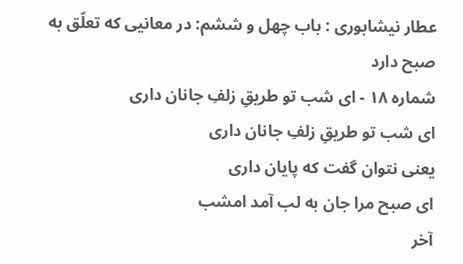عطار نیشابوری : باب چهل و ششم: در معانیی كه تعلّق به صبح دارد
شماره ۱۸ - ای شب تو طریقِ زلفِ جانان داری
ای شب تو طریقِ زلفِ جانان داری
یعنی نتوان گفت که پایان داری
ای صبح مرا جان به لب آمد امشب
آخر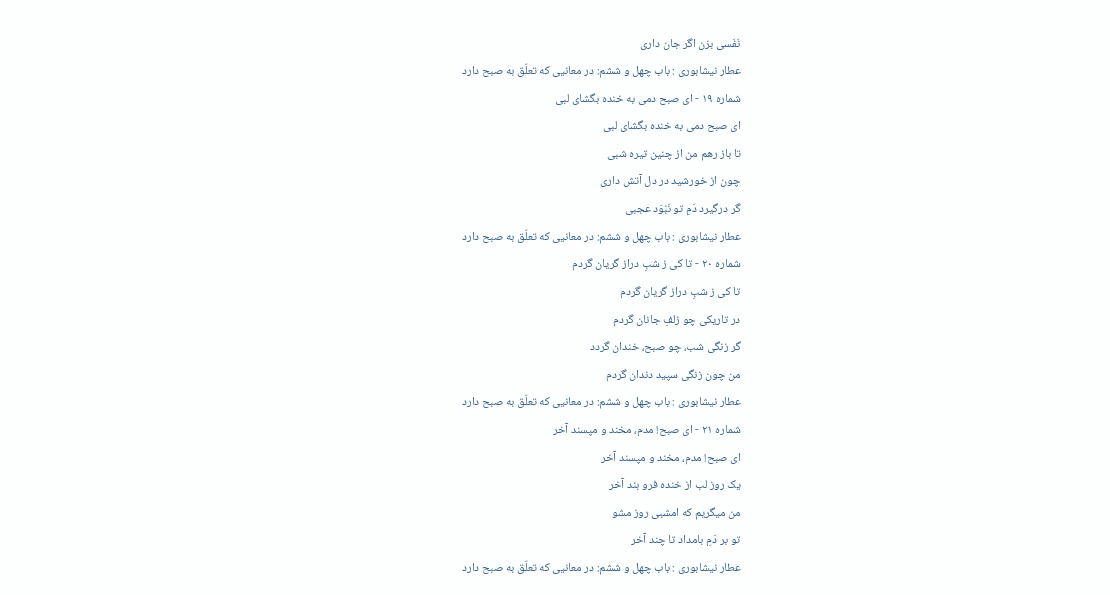نَفَسی بزن اگر جان داری
عطار نیشابوری : باب چهل و ششم: در معانیی كه تعلّق به صبح دارد
شماره ۱۹ - ای صبح دمی به خنده بگشای لبی
ای صبح دمی به خنده بگشای لبی
تا باز رهم من از چنین تیره شبی
چون از خورشید در دل آتش داری
گر درگیرد دَمِ تو نَبْوَد عجبی
عطار نیشابوری : باب چهل و ششم: در معانیی كه تعلّق به صبح دارد
شماره ۲۰ - تا کی ز شبِ دراز گریان گردم
تا کی ز شبِ دراز گریان گردم
در تاریکی چو زلفِ جانان گردم
گر زنگی شب، چو صبح، خندان گردد
من چون زنگی سپید دندان گردم
عطار نیشابوری : باب چهل و ششم: در معانیی كه تعلّق به صبح دارد
شماره ۲۱ - ای صبح! مدم، مخند و مپسند آخر
ای صبح! مدم، مخند و مپسند آخر
یک روز لب از خنده فرو بند آخر
من میگریم که امشبی روز مشو
تو بر دَمِ بامداد تا چند آخر
عطار نیشابوری : باب چهل و ششم: در معانیی كه تعلّق به صبح دارد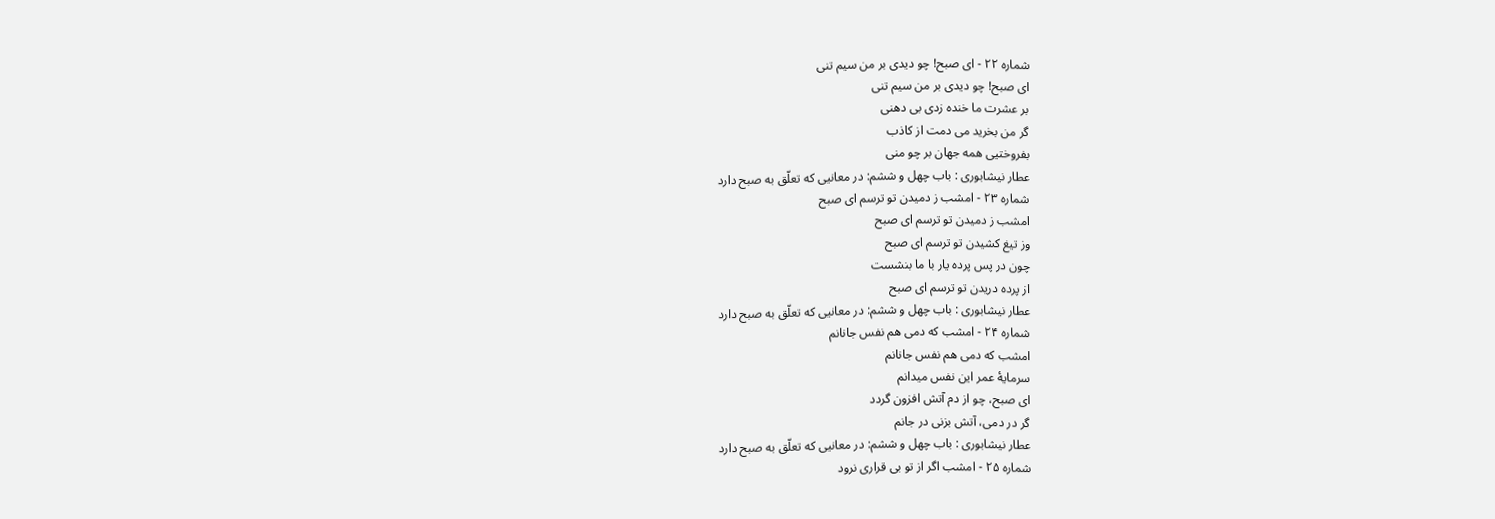شماره ۲۲ - ای صبح! چو دیدی بر من سیم تنی
ای صبح! چو دیدی بر من سیم تنی
بر عشرت ما خنده زدی بی دهنی
گر من بخرید می دمت از کاذب
بفروختیی همه جهان بر چو منی
عطار نیشابوری : باب چهل و ششم: در معانیی كه تعلّق به صبح دارد
شماره ۲۳ - امشب ز دمیدن تو ترسم ای صبح
امشب ز دمیدن تو ترسم ای صبح
وز تیغ کشیدن تو ترسم ای صبح
چون در پس پرده یار با ما بنشست
از پرده دریدن تو ترسم ای صبح
عطار نیشابوری : باب چهل و ششم: در معانیی كه تعلّق به صبح دارد
شماره ۲۴ - امشب که دمی هم نفس جانانم
امشب که دمی هم نفس جانانم
سرمایهٔ عمر این نفس میدانم
ای صبح، چو از دم آتش افزون گردد
گر در دمی، آتش بزنی در جانم
عطار نیشابوری : باب چهل و ششم: در معانیی كه تعلّق به صبح دارد
شماره ۲۵ - امشب اگر از تو بی قراری نرود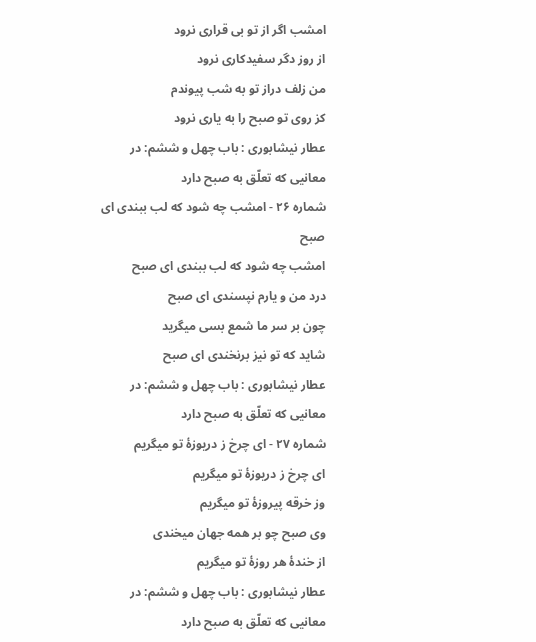امشب اگر از تو بی قراری نرود
از روز دگر سفیدکاری نرود
من زلف دراز تو به شب پیوندم
کز روی تو صبح را به یاری نرود
عطار نیشابوری : باب چهل و ششم: در معانیی كه تعلّق به صبح دارد
شماره ۲۶ - امشب چه شود که لب ببندی ای صبح
امشب چه شود که لب ببندی ای صبح
درد من و یارم نپسندی ای صبح
چون بر سر ما شمع بسی میگرید
شاید که تو نیز برنخندی ای صبح
عطار نیشابوری : باب چهل و ششم: در معانیی كه تعلّق به صبح دارد
شماره ۲۷ - ای چرخ ز دریوزهٔ تو میگریم
ای چرخ ز دریوزهٔ تو میگریم
وز خرقه پیروزهٔ تو میگریم
وی صبح چو بر همه جهان میخندی
از خندهٔ هر روزهٔ تو میگریم
عطار نیشابوری : باب چهل و ششم: در معانیی كه تعلّق به صبح دارد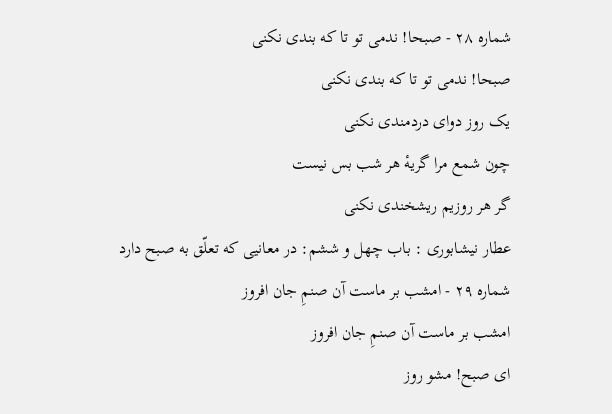شماره ۲۸ - صبحا! ندمی تو تا که بندی نکنی
صبحا! ندمی تو تا که بندی نکنی
یک روز دوای دردمندی نکنی
چون شمع مرا گریهٔ هر شب بس نیست
گر هر روزیم ریشخندی نکنی
عطار نیشابوری : باب چهل و ششم: در معانیی كه تعلّق به صبح دارد
شماره ۲۹ - امشب بر ماست آن صنمِ جان افروز
امشب بر ماست آن صنمِ جان افروز
ای صبح! مشو روز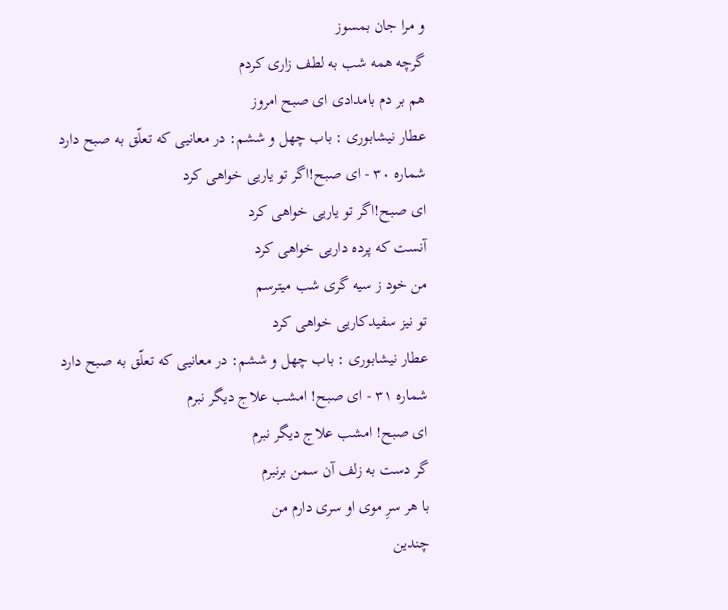و مرا جان بمسوز
گرچه همه شب به لطف زاری کردم
هم بر دم بامدادی ای صبح امروز
عطار نیشابوری : باب چهل و ششم: در معانیی كه تعلّق به صبح دارد
شماره ۳۰ - ای صبح!اگر تو یاریی خواهی کرد
ای صبح!اگر تو یاریی خواهی کرد
آنست که پرده داریی خواهی کرد
من خود ز سیه گری شب میترسم
تو نیز سفیدکاریی خواهی کرد
عطار نیشابوری : باب چهل و ششم: در معانیی كه تعلّق به صبح دارد
شماره ۳۱ - ای صبح! امشب علاج دیگر نبرم
ای صبح! امشب علاج دیگر نبرم
گر دست به زلف آن سمن برنبرم
با هر سرِ موی او سری دارم من
چندین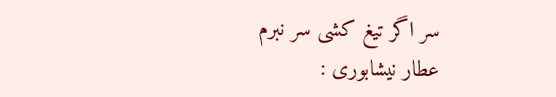سر اگر تیغ کشی سر نبرم
عطار نیشابوری :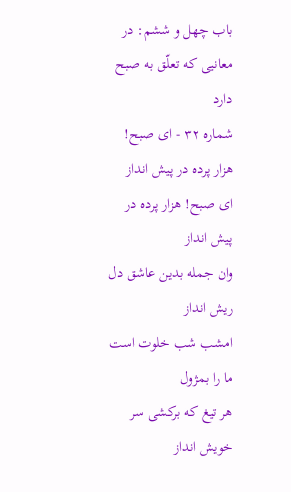باب چهل و ششم: در معانیی كه تعلّق به صبح دارد
شماره ۳۲ - ای صبح! هزار پرده در پیش انداز
ای صبح! هزار پرده در پیش انداز
وان جمله بدین عاشق دل ریش انداز
امشب شب خلوت است ما را بمژول
هر تیغ که برکشی سر خویش انداز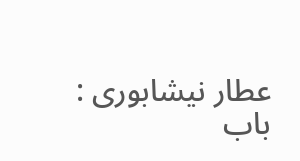عطار نیشابوری : باب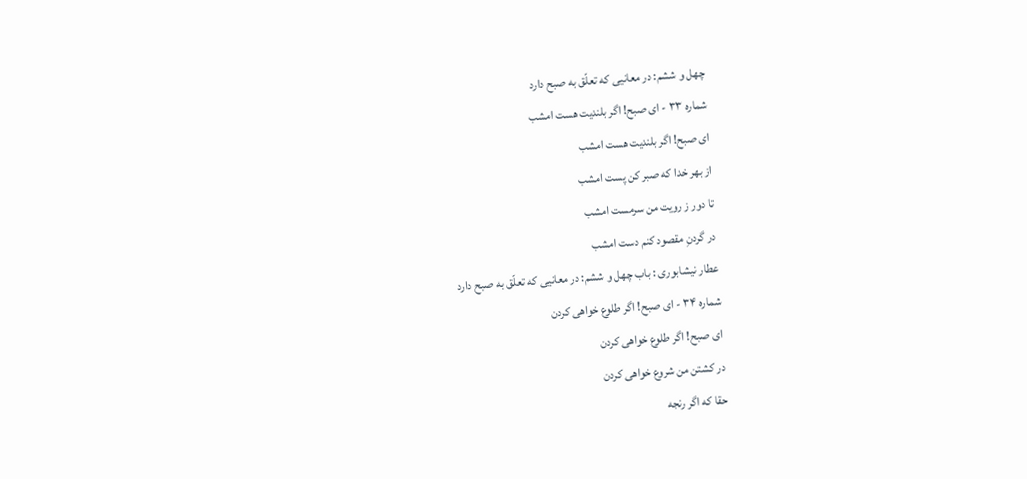چهل و ششم: در معانیی كه تعلّق به صبح دارد
شماره ۳۳ - ای صبح! اگر بلندیت هست امشب
ای صبح! اگر بلندیت هست امشب
از بهر خدا که صبر کن پست امشب
تا دور ز رویت من سرمست امشب
در گردنِ مقصود کنم دست امشب
عطار نیشابوری : باب چهل و ششم: در معانیی كه تعلّق به صبح دارد
شماره ۳۴ - ای صبح! اگر طلوع خواهی کردن
ای صبح! اگر طلوع خواهی کردن
در کشتن من شروع خواهی کردن
حقا که اگر رنجه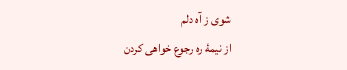شوی ز آه دلم
از نیمهٔ ره رجوع خواهی کردن